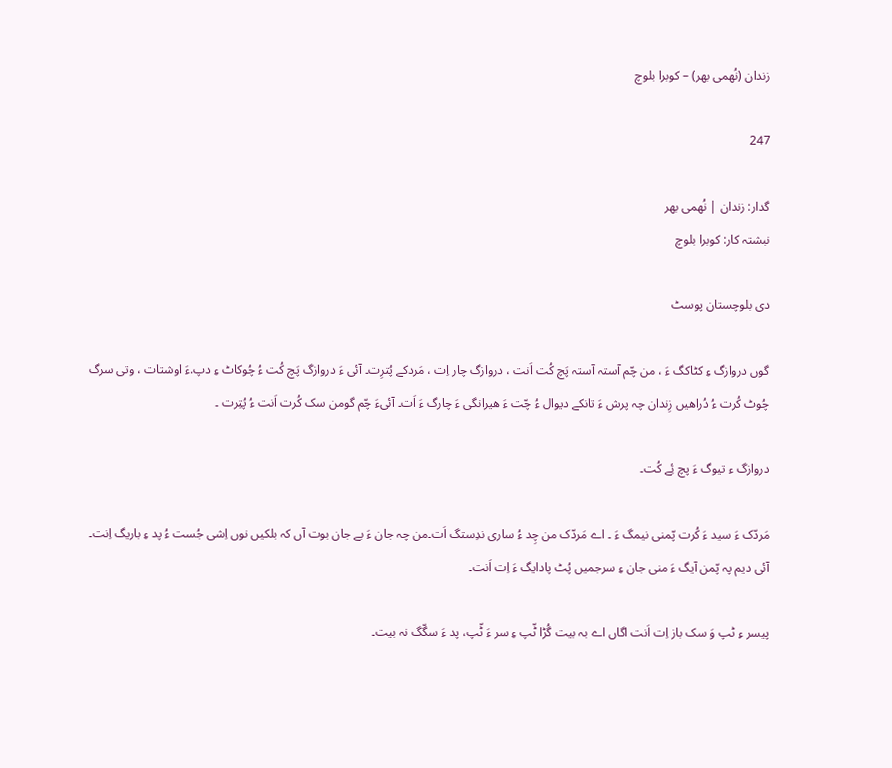زندان (نُھمی بھر) – کوبرا بلوچ

247

گدار: زندان | نُھمی بھر
نبشتہ کار: کوبرا بلوچ

دی بلوچستان پوسٹ

گوں دروازگ ءِ کٹاکگ ءَ ، من چّم آستہ آستہ پَچ کُت اَنت ، دروازگ چار اِت ، مَردکے پُترِت۔ آئی ءَ دروازگ پَچ کُت ءُ چُوکاٹ ءِ دپ.ءَ اوشتات ، وتی سرگ چُوٹ کُرت ءُ دُراھیں زِندان چہ پرش ءَ تانکے دیوال ءُ چّت ءَ ھیرانگی ءَ چارگ ءَ اَت۔ آئیءَ چّم گومن سک کُرت اَنت ءُ پُتِرت ۔

دروازگ ء تیوگ ءَ پچ ئِے کُت۔

مَردّک ءَ سید ءَ کُرت پّمنی نیمگ ءَ ۔ اے مَردّک من چِد ءُ ساری ندِستگ اَت۔من چہ جان ءَ بے جان بوت آں کہ بلکیں نوں اِشی جُست ءُ پد ءِ باریگ اِنت۔ آئی دیم پہ پّمن آیگ ءَ منی جان ءِ سرجمیں پُٹ پادایگ ءَ اِت اَنت۔

پیسر ءِ ٹپ وَ سک باز اِت اَنت اگاں اے بہ بیت گُڑا ٹّپ ءِ سر ءَ ٹّپ، پد ءَ سگّگ نہ بیت۔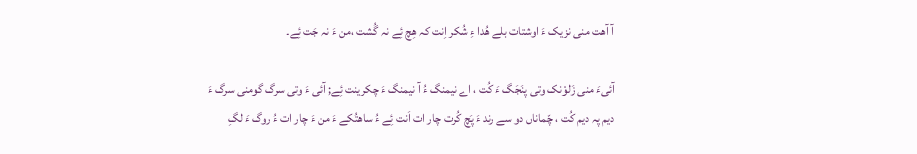آ آھت منی نزیک ءَ اوشتات بلے ھُدا ءِ شُکر اِنت کہ ھِچ ئِے نہ گُشت ،من ءَ نہ جَت ئِے۔

آئیءَ منی زَلوْنک وتی پنَجَگ ءَ کُت ، اے نیمنگ ءُ آ نیمنگ ءَ چکرینت ئِے; آئی ءَ وتی سرگ گومنی سرگ ءَ دیم پہ دیم کُت ، چّماناں دو سے رند ءَ پَچ کُرت چار ات اَنت ئِے ءُ ساھتُکے ءَ من ءَ چار ات ءُ روگ ءَ لگِ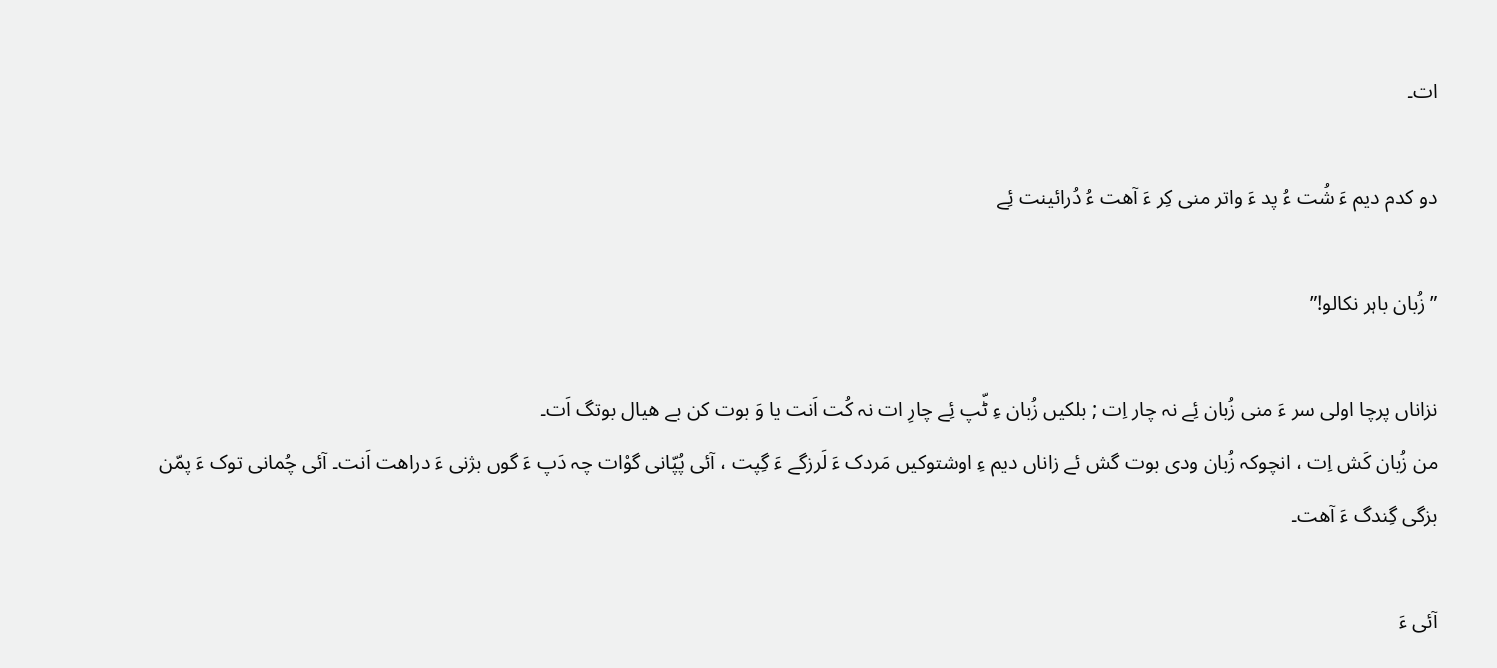ات۔

دو کدم دیم ءَ شُت ءُ پد ءَ واتر منی کِر ءَ آھت ءُ دُرائینت ئِے

” زُبان باہر نکالو!”

نزاناں پرچا اولی سر ءَ منی زُبان ئِے نہ چار اِت ; بلکیں زُبان ءِ ٹّپ ئِے چارِ ات نہ کُت اَنت یا وَ بوت کن بے ھیال بوتگ اَت۔
من زُبان کَش اِت ، انچوکہ زُبان ودی بوت گش ئے زاناں دیم ءِ اوشتوکیں مَردک ءَ لَرزگے ءَ گِپت ، آئی پُپّانی گوْات چہ دَپ ءَ گوں بژنی ءَ دراھت اَنت۔ آئی چُمانی توک ءَ پمّن بزگی گِندگ ءَ آھت۔

آئی ءَ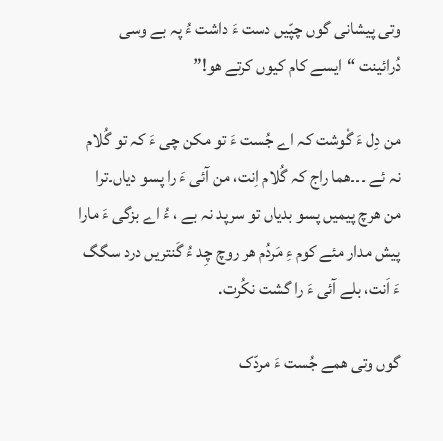وتی پیشانی گوں چپّیں دست ءَ داشت ءُ پہ بے وسی دُرائینت “ایسے کام کیوں کرتے ھو!”

من دِل ءَ گْوشت کہ اے جُست ءَ تو مکن چی ءَ کہ تو گُلام نہ ئے ۔۔۔ھما راج کہ گُلام اِنت، من آئی ءَ را پسو دیاں۔ترا من ھرچ پیمیں پسو بدیاں تو سرپد نہ بے ، ءُ اے بزگی ءَ مارا پیش مدار مئے کوم ءِ مَردُم ھر روچ چِد ءُ گَنتریں درد سگگ ءَ اَنت، بلے آئی ءَ را گشت نکُرت.

گوں وتی ھمے جُست ءَ مردّک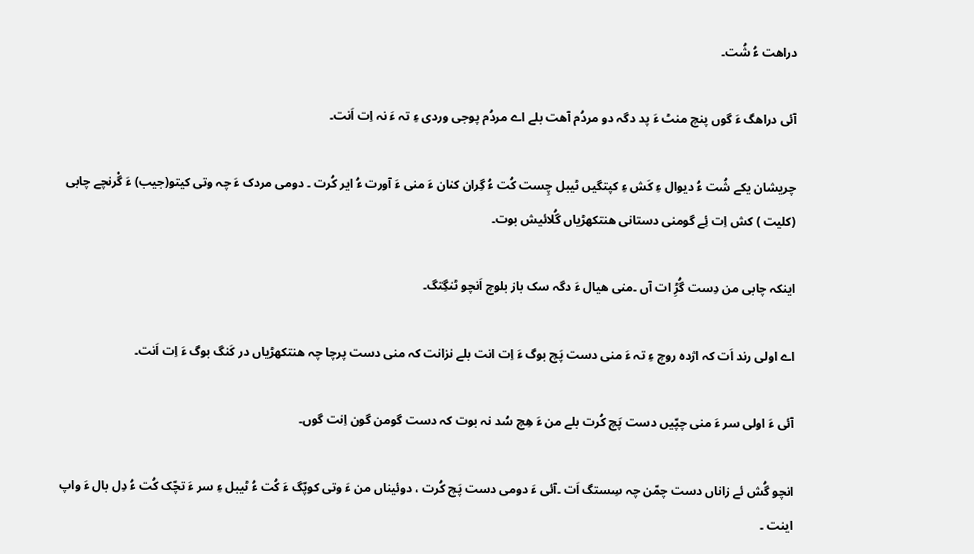دراھت ءُ شُت۔

آئی دراھگ ءَ گوں پنچ منٹ ءَ پد دگہ دو مردُم آھت بلے اے مردُم پوجی وردی ءِ تہ ءَ نہ اِت اَنت۔

چریشان یکے شُت ءُ دیوال ءِ کَش ءِ کپتگیں ٹیبل چِست کُت ءُ گِران کنان ءَ منی ءَ آورت ءُ ایر کُرت ۔ دومی مردک ءَ چہ وتی کیتو(جیب) ءَ گْرنچے چابی (کلیت ) کش اِت ئِے گومنی دستانی ھنتکھڑیاں گُلائیش بوت۔

اینکہ چابی من دِست گُڑِ ات آں ۔منی ھیال ءَ دگہ سک باز بلوچ اَنچو ٹنگِتگ۔

اے اولی رند اَت کہ اژدہ روچ ءِ تہ ءَ منی دست پَچ بوگ ءَ اِت انت بلے نزانت کہ منی دست پرچا چہ ھنتکھڑیاں در کَنگ بوگ ءَ اِت اَنت۔

آئی ءَ اولی سر ءَ منی چپّیں دست پَچ کُرت بلے من ءَ ھِچ سُد نہ بوت کہ دست گومن گون اِنت گوں۔

انچو گُش ئے زاناں دست چمّن چہ سِستگ اَت ۔آئی ءَ دومی دست پَچ کُرت ، دوئیناں من ءَ وتی کوپّگ ءَ کُت ءُ ٹیبل ءِ سر ءَ تچّک کُت ءُ دِل بال ءَ واپ اینت ۔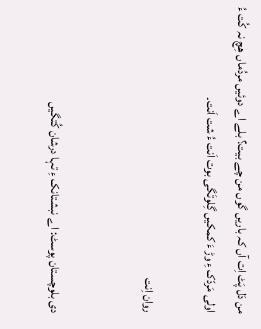من دَل پَٹ اِت آں کہ باریں گوں من چے بیت؟ بلے اے دوئیں مردُماں ھِچ نہ کُت ءُ اولی مَردّک ءِ وڑ ءَ کمکیں گِلوتَگی بوت اَنت ءُ شت اَنت۔

روان اِنت


دی بلوچستان پوسٹ: اے نبشتانک ءِ تہا درشان کُتگیں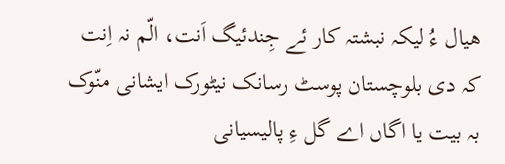ھیال ءُ لیکہ نبشتہ کار ئے جِندئیگ اَنت، الّم نہ اِنت کہ دی بلوچستان پوسٹ رسانک نیٹورک ایشانی منّوک بہ بیت یا اگاں اے گل ءِ پالیسیانی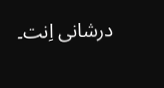درشانی اِنت۔